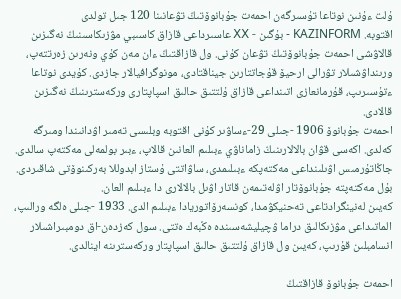ۇلت ءۇنىن نوتاعا تۇسىرگەن احمەت جۇبانوۆتىڭ تۋعانىنا 120 جىل تولدى
اقتوبە. KAZINFORM - بۇگىن - ⅩⅩ عاسىرداعى قازاق كاسىبي مۋزىكاسىنىڭ نەگىزىن قالاۋشى احمەت جۇبانوۆتىڭ تۋعان كۇنى. ول قازاقتىڭ ءان مەن كۇي ونەرىن زەرتتەپ، ورىنداۋشىلار تۋرالى ارحيۆ قۇجاتتارىن جيناقتادى، مونوگرافيالار جازدى. كۇيدى نوتاعا ءتۇسىرىپ، قۇرمانعازى اتىنداعى قازاق ۇلتتىق حالىق اسپاپتارى وركەسترىنىڭ نەگىزىن قالادى.
احمەت جۇبانوۆ 1906 -جىلى 29-ءساۋىر كۇنى اقتوبە وبلىسى تەمىر اۋدانىندا ومىرگە كەلدى. اكەسى قۋان بالالارىنىڭ زاماناۋي ءبىلىم العانىن قالاپ، ءبىر بولمەلى مەكتەپ سالدى. جاڭاتۇرمىس اۋىلىنداعى مەكتەپكە ءبىلىمدى، ساۋاتتى ۇستاز ابدوللا بەركىنوۆتى شاقىردى. بۇل مەكتەپتە جۇبانوۆتار اۋلەتىمەن قاتار اۋىل بالالارى دا ءبىلىم العان.
كەيىن لەنينگرادتاعى تەحنيكۋمدا، كونسەرۆاتوريادا ءبىلىم الدى. 1933 -جىلى ەلگە ورالىپ، الماتىداعى مۋزىكالىق دراما ۋچيليشەسىندە ەڭبەك ەتتى. سول كەزدەن-اق دومبىراشىلار انسامبلىن قۇرىپ، كەيىن ول قازاق ۇلتتىق حالىق اسپاپتار وركەسترىنە اينالدى.

احمەت جۇبانوۆ قازاقتىڭ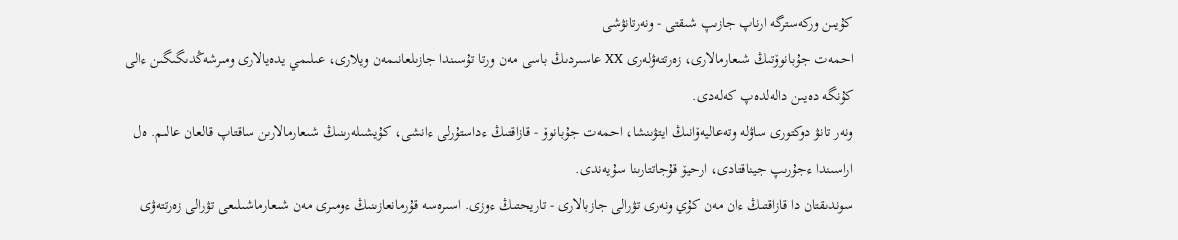كۇيىن وركەسترگە ارناپ جازىپ شىقتى - ونەرتانۋشى
احمەت جۇبانوۆتىڭ شىعارمالارى، زەرتتەۋلەرى ⅩⅩ عاسىردىڭ باسى مەن ورتا تۇسىندا جازىلعانىمەن ويلارى، عىلىمي يدەيالارى ومىرشەڭدىگىگىن ءالى كۇنگە دەيىن دالەلدەپ كەلەدى.
ونەر تانۋ دوكتورى ساۋلە وتەعاليەۆانىڭ ايتۋىنشا، احمەت جۇبانوۆ - قازاقتىڭ ءداستۇرلى ءانشى، كۇيشىلەرىنىڭ شىعارمالارىن ساقتاپ قالعان عالىم. ەل اراسىندا ءجۇرىپ جيناقتادى، ارحيۆ قۇجاتتارىنا سۇيەندى.
سوندىقتان دا قازاقتىڭ ءان مەن كۇي ونەرى تۋرالى جازبالارى - تاريحتىڭ ءوزى. اسىرەسە قۇرمانعازىنىڭ ءومىرى مەن شىعارماشىلىعى تۋرالى زەرتتەۋى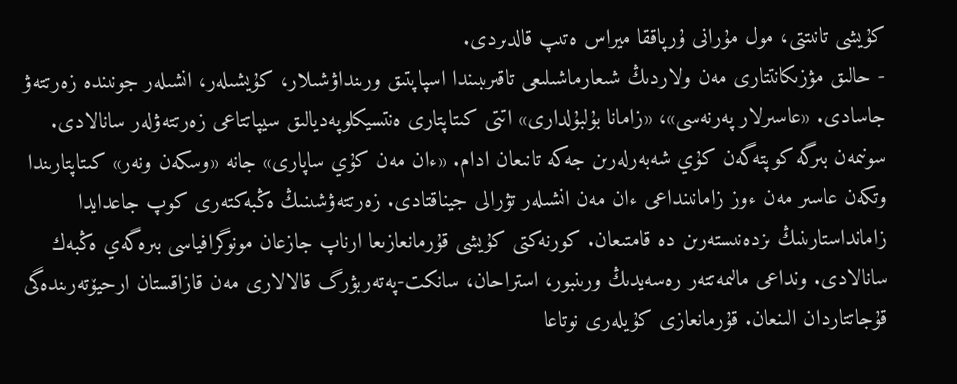كۇيشى تانىتتى، مول مۇرانى ۇرپاققا ميراس ەتىپ قالدىردى.
- حالىق مۋزىكانتتارى مەن ولاردىڭ شىعارماشىلىعى تاقىرىبىندا اسپاپتىق ورىنداۋشىلار، كۇيشىلەر، انشىلەر جونىندە زەرتتەۋ جاسادى. «عاسىرلار پەرنەسى»، «زامانا بۇلبۇلدارى» اتتى كىتاپتارى ەنتسيكلوپەديالىق سيپاتتاعى زەرتتەۋلەر سانالادى. سونىمەن بىرگە كوپتەگەن كۇي شەبەرلەرىن جەكە تانىعان ادام. «ءان مەن كۇي ساپارى» جانە «وسكەن ونەر» كىتاپتارىندا وتكەن عاسىر مەن ءوز زامانىنداعى ءان مەن انشىلەر تۋرالى جيناقتادى. زەرتتەۋشىنىڭ ەڭبەكتەرى كوپ جاعدايدا زامانداستارىنىڭ ىزدەنىستەرىن دە قامتىعان. كورنەكتى كۇيشى قۇرمانعازىعا ارناپ جازعان مونوگرافياسى بىرەگەي ەڭبەك سانالادى. ونداعى مالىمەتتەر رەسەيدىڭ ورىنبور، استراحان، سانكت-پەتەربۋرگ قالالارى مەن قازاقستان ارحيۆتەرىندەگى قۇجاتتاردان الىنعان. قۇرمانعازى كۇيلەرى نوتاعا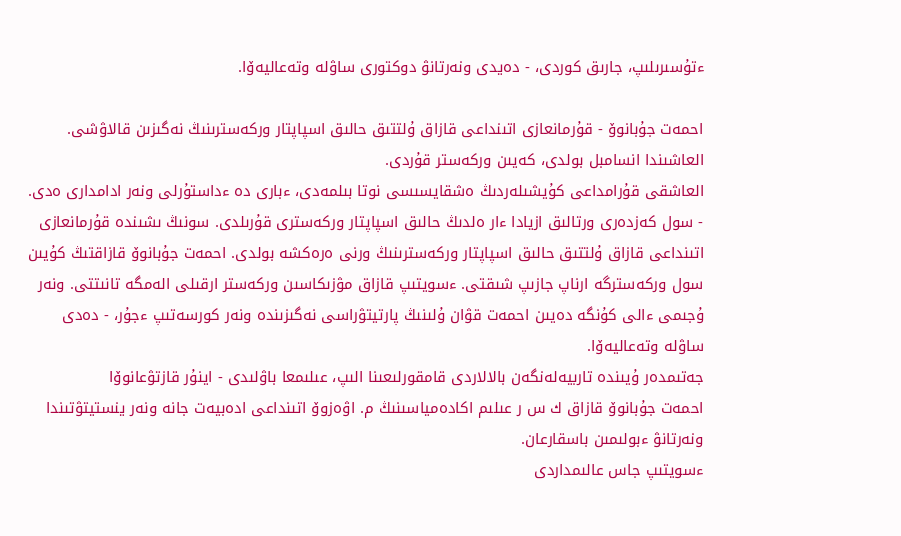ءتۇسىرىلىپ، جارىق كوردى، - دەيدى ونەرتانۋ دوكتورى ساۋلە وتەعاليەۆا.

احمەت جۇبانوۆ - قۇرمانعازى اتىنداعى قازاق ۇلتتىق حالىق اسپاپتار وركەسترىنىڭ نەگىزىن قالاۋشى. العاشىندا انسامبل بولدى، كەيىن وركەستر قۇردى.
العاشقى قۇرامداعى كۇيشىلەردىڭ ەشقايسىسى نوتا بىلمەدى، ءبارى دە ءداستۇرلى ونەر ادامدارى ەدى.
- سول كەزدەرى ورتالىق ازيادا ءار ەلدىڭ حالىق اسپاپتار وركەسترى قۇرىلدى. سونىڭ ىشىندە قۇرمانعازى اتىنداعى قازاق ۇلتتىق حالىق اسپاپتار وركەسترىنىڭ ورنى ەرەكشە بولدى. احمەت جۇبانوۆ قازاقتىڭ كۇيىن سول وركەسترگە ارناپ جازىپ شىقتى. ءسويتىپ قازاق مۋزىكاسىن وركەستر ارقىلى الەمگە تانىتتى. ونەر ۇجىمى ءالى كۇنگە دەيىن احمەت قۋان ۇلىنىڭ پارتيتۋراسى نەگىزىندە ونەر كورسەتىپ ءجۇر، - دەدى ساۋلە وتەعاليەۆا.
جەتىمدەر ۇيىندە تاربيەلەنگەن بالالاردى قامقورلىعىنا الىپ، عىلىمعا باۋلىدى - اينۇر قازتۋعانوۆا
احمەت جۇبانوۆ قازاق ك س ر عىلىم اكادەمياسىنىڭ م. اۋەزوۆ اتىنداعى ادەبيەت جانە ونەر ينستيتۋتىندا ونەرتانۋ ءبولىمىن باسقارعان.
ءسويتىپ جاس عالىمداردى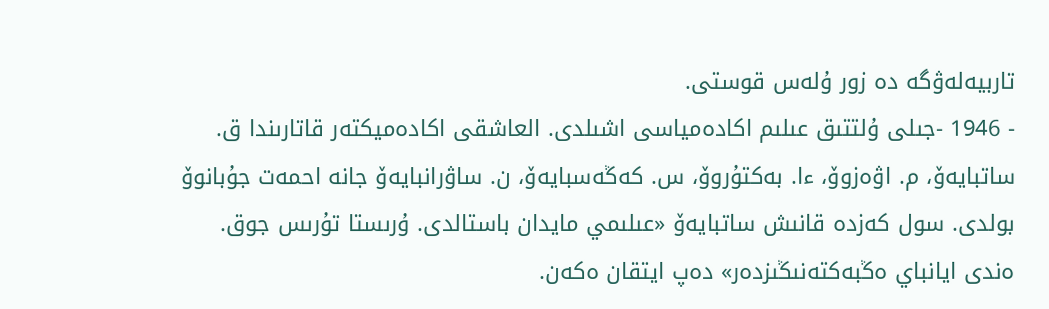تاربيەلەۋگە دە زور ۇلەس قوستى.
- 1946 -جىلى ۇلتتىق عىلىم اكادەمياسى اشىلدى. العاشقى اكادەميكتەر قاتارىندا ق. ساتبايەۆ، م. اۋەزوۆ، ءا. بەكتۇروۆ، س. كەڭەسبايەۆ، ن. ساۋرانبايەۆ جانە احمەت جۇبانوۆ بولدى. سول كەزدە قانىش ساتبايەۆ «عىلىمي مايدان باستالدى. ۇرىستا تۇرىس جوق. ەندى ايانباي ەڭبەكتەنىڭىزدەر» دەپ ايتقان ەكەن.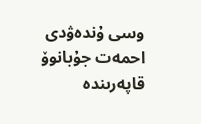وسى ۇندەۋدى احمەت جۇبانوۆ قاپەرىندە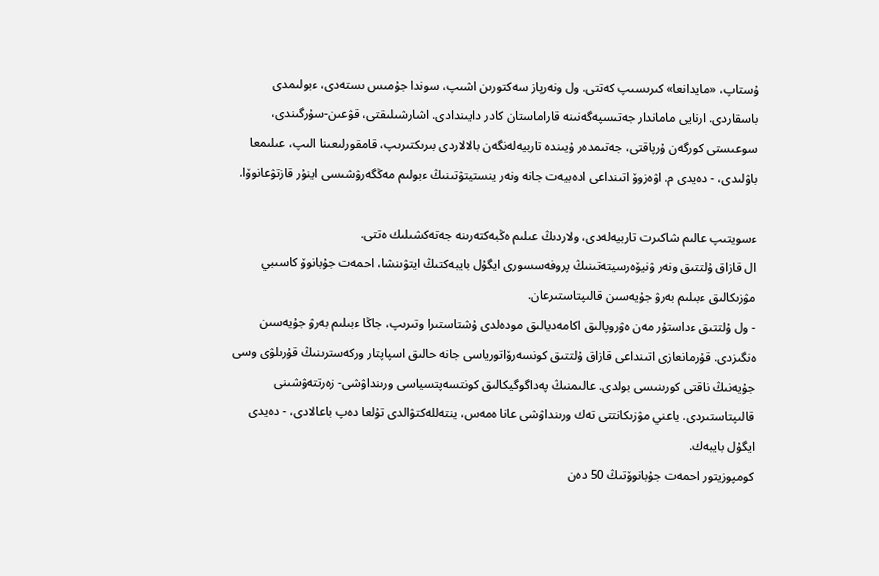ۇستاپ، «مايدانعا» كىرىسىپ كەتتى. ول ونەرپاز سەكتورىن اشىپ، سوندا جۇمىس ىستەدى، ءبولىمدى باسقاردى. ارنايى ماماندار جەتىسپەگەنىنە قاراماستان كادر دايىندادى. اشارشىلىقتى، قۋعىن-سۇرگىندى، سوعىستى كورگەن ۇرپاقتى، جەتىمدەر ۇيىندە تاربيەلەنگەن بالالاردى بىرىكتىرىپ، قامقورلىعىنا الىپ، عىلىمعا باۋلىدى، - دەيدى م. اۋەزوۆ اتىنداعى ادەبيەت جانە ونەر ينستيتۋتىنىڭ ءبولىم مەڭگەرۋشىسى اينۇر قازتۋعانوۆا.

ءسويتىپ عالىم شاكىرت تاربيەلەدى، ولاردىڭ عىلىم ەڭبەكتەرىنە جەتەكشىلىك ەتتى.
ال قازاق ۇلتتىق ونەر ۋنيۆەرسيتەتىنىڭ پروفەسسورى ايگۇل بايبەكتىڭ ايتۋىنشا، احمەت جۇبانوۆ كاسىبي مۋزىكالىق ءبىلىم بەرۋ جۇيەسىن قالىپتاستىرعان.
- ول ۇلتتىق ءداستۇر مەن ەۋروپالىق اكامەديالىق مودەلدى ۇشتاستىرا وتىرىپ، جاڭا ءبىلىم بەرۋ جۇيەسىن ەنگىزدى. قۇرمانعازى اتىنداعى قازاق ۇلتتىق كونسەرۆاتورياسى جانە حالىق اسپاپتار وركەسترىنىڭ قۇرىلۋى وسى جۇيەنىڭ ناقتى كورىنىسى بولدى. عالىمنىڭ پەداگوگيكالىق كونتسەپتسياسى ورىنداۋشى- زەرتتەۋشىنى قالىپتاستىردى. ياعني مۋزىكانتتى تەك ورىنداۋشى عانا ەمەس، ينتەللەكتۋالدى تۇلعا دەپ باعالادى، - دەيدى ايگۇل بايبەك.
كومپوزيتور احمەت جۇبانوۆتىڭ 50 دەن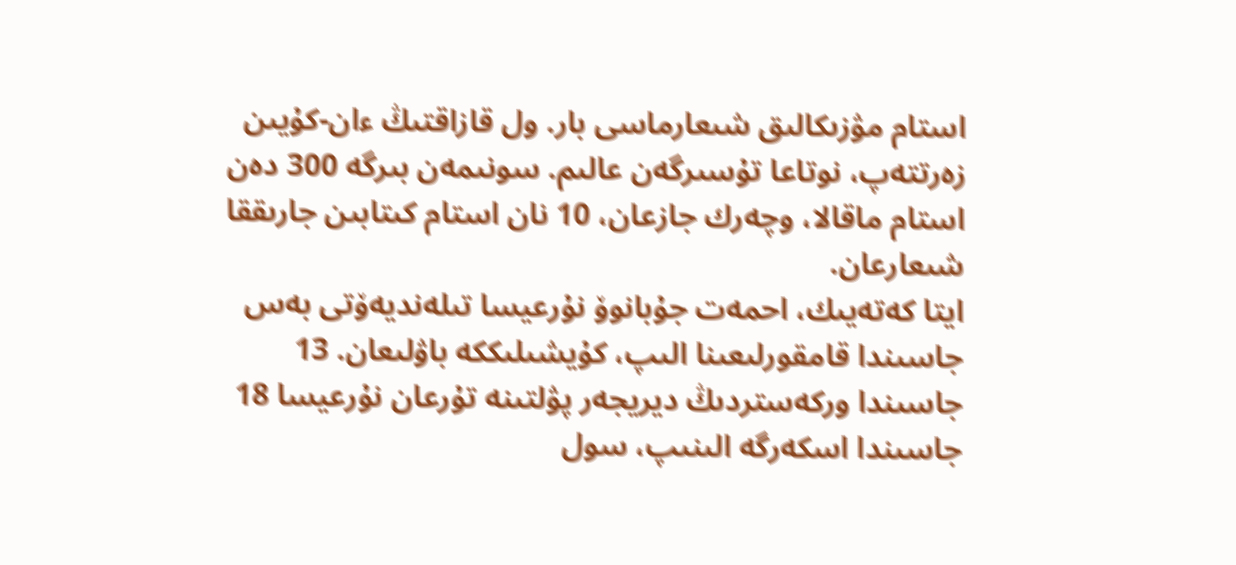استام مۋزىكالىق شىعارماسى بار. ول قازاقتىڭ ءان-كۇيىن زەرتتەپ، نوتاعا تۇسىرگەن عالىم. سونىمەن بىرگە 300 دەن استام ماقالا، وچەرك جازعان، 10 نان استام كىتابىن جارىققا شىعارعان.
ايتا كەتەيىك، احمەت جۇبانوۆ نۇرعيسا تىلەنديەۆتى بەس جاسىندا قامقورلىعىنا الىپ، كۇيشىلىككە باۋلىعان. 13 جاسىندا وركەستردىڭ ديريجەر پۋلتىنە تۇرعان نۇرعيسا 18 جاسىندا اسكەرگە الىنىپ، سول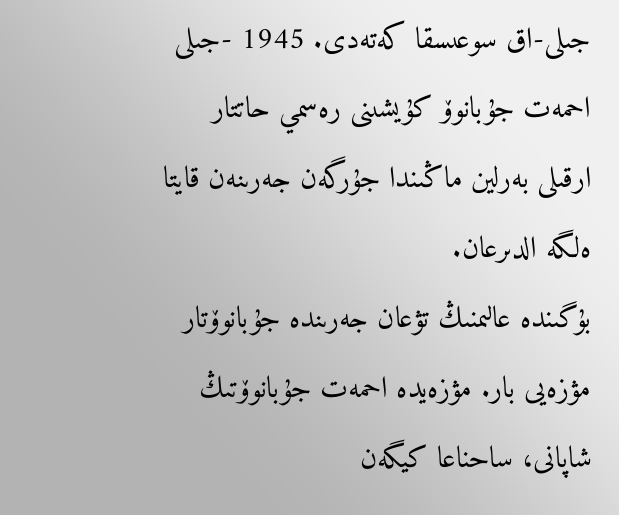جىلى-اق سوعىسقا كەتەدى. 1945 -جىلى احمەت جۇبانوۆ كۇيشىنى رەسمي حاتتار ارقىلى بەرلين ماڭىندا جۇرگەن جەرىنەن قايتا ەلگە الدىرعان.
بۇگىندە عالىمنىڭ تۋعان جەرىندە جۇبانوۆتار مۋزەيى بار. مۋزەيدە احمەت جۇبانوۆتىڭ شاپانى، ساحناعا كيگەن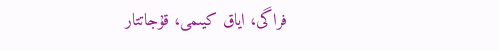فراگى، اياق كيىمى، قۇجاتتار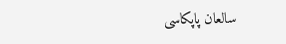سالعان پاپكاسى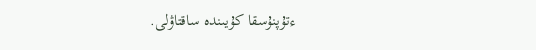ءتۇپنۇسقا كۇيىندە ساقتاۋلى.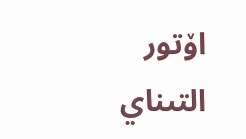اۆتور
التىناي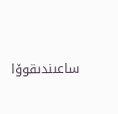ساعىندىقوۆا